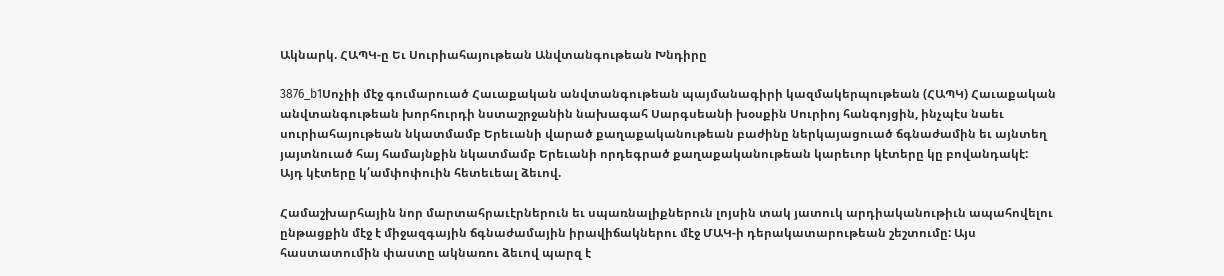Ակնարկ. ՀԱՊԿ-ը Եւ Սուրիահայութեան Անվտանգութեան Խնդիրը

3876_b1Սոչիի մէջ գումարուած Հաւաքական անվտանգութեան պայմանագիրի կազմակերպութեան (ՀԱՊԿ) Հաւաքական անվտանգութեան խորհուրդի նստաշրջանին նախագահ Սարգսեանի խօսքին Սուրիոյ հանգոյցին, ինչպէս նաեւ սուրիահայութեան նկատմամբ Երեւանի վարած քաղաքականութեան բաժինը ներկայացուած ճգնաժամին եւ այնտեղ յայտնուած հայ համայնքին նկատմամբ Երեւանի որդեգրած քաղաքականութեան կարեւոր կէտերը կը բովանդակէ:
Այդ կէտերը կ՛ամփոփուին հետեւեալ ձեւով.

Համաշխարհային նոր մարտահրաւէրներուն եւ սպառնալիքներուն լոյսին տակ յատուկ արդիականութիւն ապահովելու ընթացքին մէջ է միջազգային ճգնաժամային իրավիճակներու մէջ ՄԱԿ-ի դերակատարութեան շեշտումը: Այս հաստատումին փաստը ակնառու ձեւով պարզ է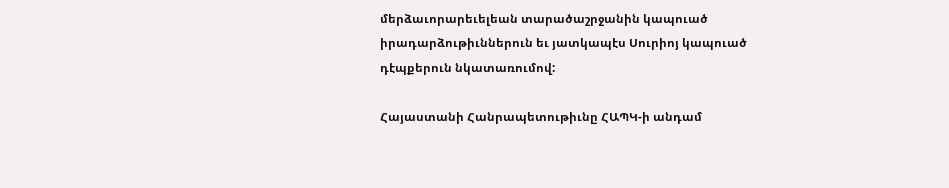մերձաւորարեւելեան տարածաշրջանին կապուած իրադարձութիւններուն եւ յատկապէս Սուրիոյ կապուած դէպքերուն նկատառումով:

Հայաստանի Հանրապետութիւնը ՀԱՊԿ-ի անդամ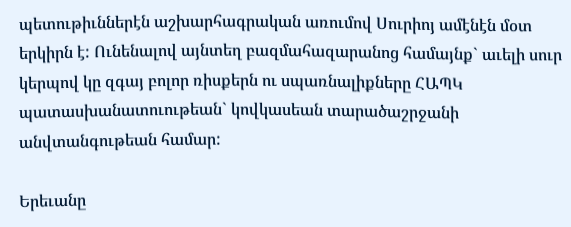պետութիւններէն աշխարհագրական առումով Սուրիոյ ամէնէն մօտ երկիրն է: Ունենալով այնտեղ բազմահազարանոց համայնք` աւելի սուր կերպով կը զգայ բոլոր ռիսքերն ու սպառնալիքները ՀԱՊԿ պատասխանատուութեան` կովկասեան տարածաշրջանի անվտանգութեան համար:

Երեւանը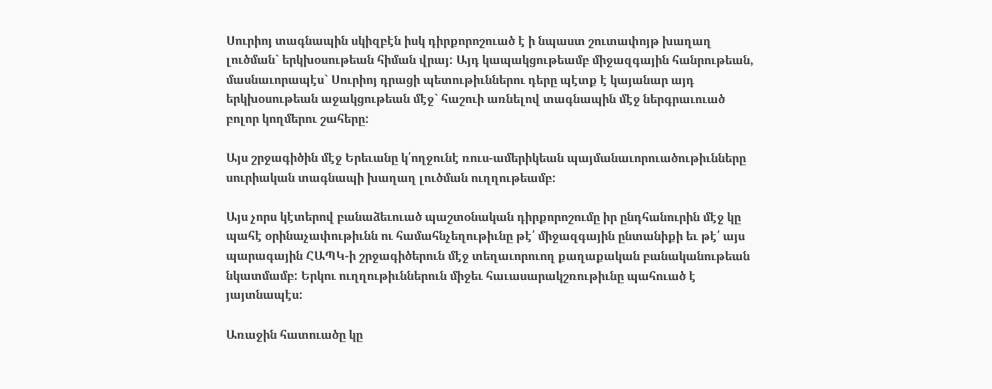Սուրիոյ տագնապին սկիզբէն իսկ դիրքորոշուած է ի նպաստ շուտափոյթ խաղաղ լուծման` երկխօսութեան հիման վրայ: Այդ կապակցութեամբ միջազգային հանրութեան, մասնաւորապէս` Սուրիոյ դրացի պետութիւններու դերը պէտք է կայանար այդ երկխօսութեան աջակցութեան մէջ` հաշուի առնելով տագնապին մէջ ներգրաւուած բոլոր կողմերու շահերը:

Այս շրջագիծին մէջ Երեւանը կ՛ողջունէ ռուս-ամերիկեան պայմանաւորուածութիւնները սուրիական տագնապի խաղաղ լուծման ուղղութեամբ:

Այս չորս կէտերով բանաձեւուած պաշտօնական դիրքորոշումը իր ընդհանուրին մէջ կը պահէ օրինաչափութիւնն ու համահնչեղութիւնը թէ՛ միջազգային ընտանիքի եւ թէ՛ այս պարագային ՀԱՊԿ-ի շրջագիծերուն մէջ տեղաւորուող քաղաքական բանականութեան նկատմամբ: Երկու ուղղութիւններուն միջեւ հաւասարակշռութիւնը պահուած է յայտնապէս:

Առաջին հատուածը կը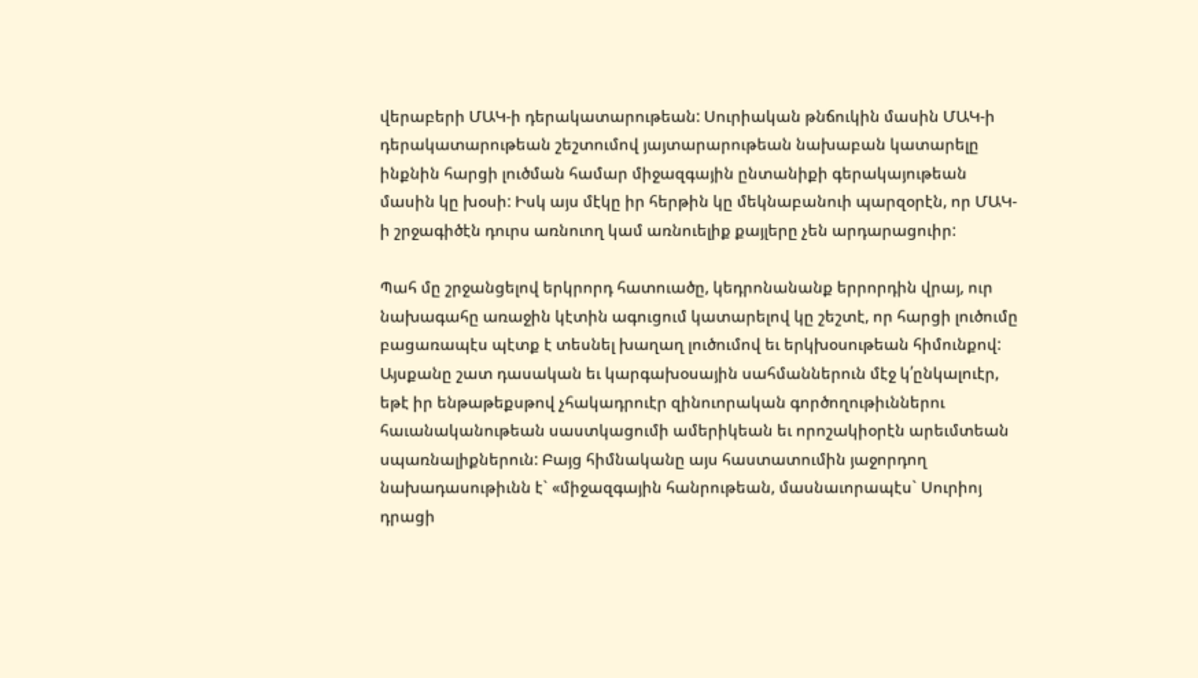վերաբերի ՄԱԿ-ի դերակատարութեան: Սուրիական թնճուկին մասին ՄԱԿ-ի դերակատարութեան շեշտումով յայտարարութեան նախաբան կատարելը ինքնին հարցի լուծման համար միջազգային ընտանիքի գերակայութեան մասին կը խօսի: Իսկ այս մէկը իր հերթին կը մեկնաբանուի պարզօրէն, որ ՄԱԿ-ի շրջագիծէն դուրս առնուող կամ առնուելիք քայլերը չեն արդարացուիր:

Պահ մը շրջանցելով երկրորդ հատուածը, կեդրոնանանք երրորդին վրայ, ուր նախագահը առաջին կէտին ագուցում կատարելով կը շեշտէ, որ հարցի լուծումը բացառապէս պէտք է տեսնել խաղաղ լուծումով եւ երկխօսութեան հիմունքով: Այսքանը շատ դասական եւ կարգախօսային սահմաններուն մէջ կ՛ընկալուէր, եթէ իր ենթաթեքսթով չհակադրուէր զինուորական գործողութիւններու հաւանականութեան սաստկացումի ամերիկեան եւ որոշակիօրէն արեւմտեան սպառնալիքներուն: Բայց հիմնականը այս հաստատումին յաջորդող նախադասութիւնն է` «միջազգային հանրութեան, մասնաւորապէս` Սուրիոյ դրացի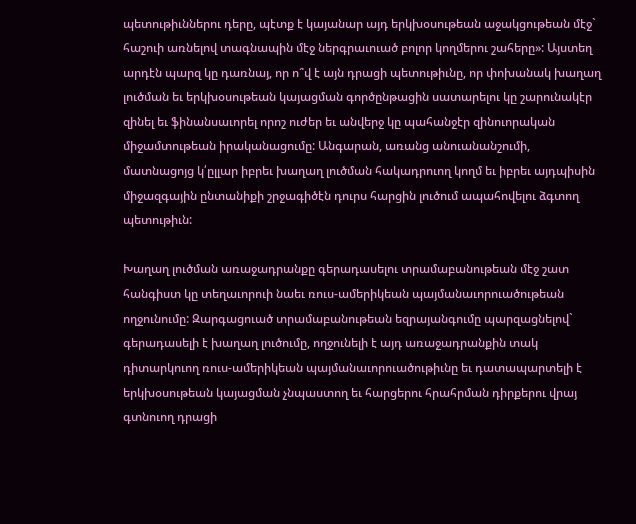պետութիւններու դերը, պէտք է կայանար այդ երկխօսութեան աջակցութեան մէջ` հաշուի առնելով տագնապին մէջ ներգրաւուած բոլոր կողմերու շահերը»: Այստեղ արդէն պարզ կը դառնայ, որ ո՞վ է այն դրացի պետութիւնը, որ փոխանակ խաղաղ լուծման եւ երկխօսութեան կայացման գործընթացին սատարելու կը շարունակէր զինել եւ ֆինանսաւորել որոշ ուժեր եւ անվերջ կը պահանջէր զինուորական միջամտութեան իրականացումը: Անգարան, առանց անուանանշումի, մատնացոյց կ՛ըլլար իբրեւ խաղաղ լուծման հակադրուող կողմ եւ իբրեւ այդպիսին միջազգային ընտանիքի շրջագիծէն դուրս հարցին լուծում ապահովելու ձգտող պետութիւն:

Խաղաղ լուծման առաջադրանքը գերադասելու տրամաբանութեան մէջ շատ հանգիստ կը տեղաւորուի նաեւ ռուս-ամերիկեան պայմանաւորուածութեան ողջունումը: Զարգացուած տրամաբանութեան եզրայանգումը պարզացնելով` գերադասելի է խաղաղ լուծումը, ողջունելի է այդ առաջադրանքին տակ դիտարկուող ռուս-ամերիկեան պայմանաւորուածութիւնը եւ դատապարտելի է երկխօսութեան կայացման չնպաստող եւ հարցերու հրահրման դիրքերու վրայ գտնուող դրացի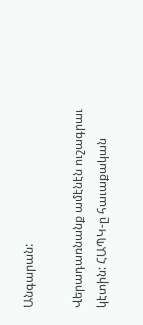Անգարան:

Վերադառնանք ամէնէն ուշագրաւ կէտին: ՀԱՊԿ-ը հաւաքական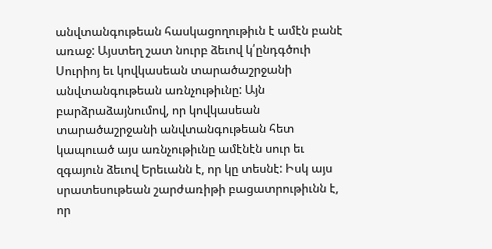անվտանգութեան հասկացողութիւն է ամէն բանէ առաջ: Այստեղ շատ նուրբ ձեւով կ՛ընդգծուի Սուրիոյ եւ կովկասեան տարածաշրջանի անվտանգութեան առնչութիւնը: Այն բարձրաձայնումով, որ կովկասեան տարածաշրջանի անվտանգութեան հետ կապուած այս առնչութիւնը ամէնէն սուր եւ զգայուն ձեւով Երեւանն է, որ կը տեսնէ: Իսկ այս սրատեսութեան շարժառիթի բացատրութիւնն է, որ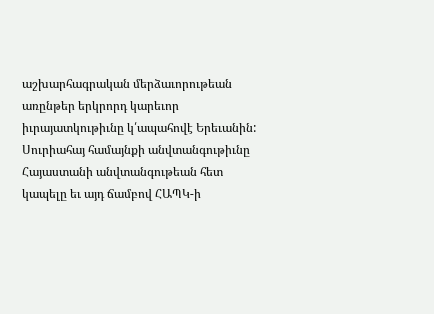աշխարհագրական մերձաւորութեան առընթեր երկրորդ կարեւոր իւրայատկութիւնը կ՛ապահովէ Երեւանին: Սուրիահայ համայնքի անվտանգութիւնը Հայաստանի անվտանգութեան հետ կապելը եւ այդ ճամբով ՀԱՊԿ-ի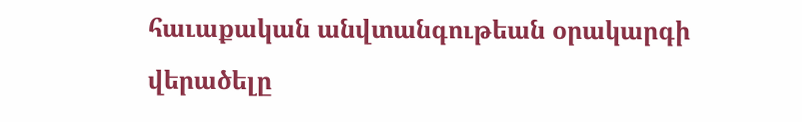հաւաքական անվտանգութեան օրակարգի վերածելը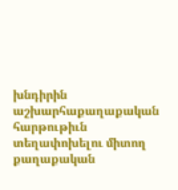խնդիրին աշխարհաքաղաքական հարթութիւն տեղափոխելու միտող քաղաքական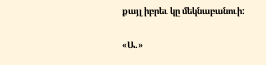քայլ իբրեւ կը մեկնաբանուի:

«Ա.»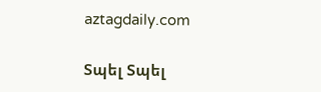aztagdaily.com

Տպել Տպել